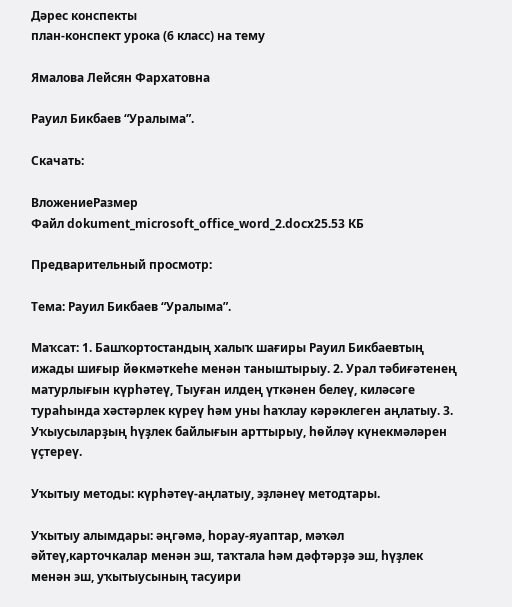Дәрес конспекты
план-конспект урока (6 класс) на тему

Ямалова Лейсян Фархатовна

Рауил Бикбаев “Уралыма”.

Скачать:

ВложениеРазмер
Файл dokument_microsoft_office_word_2.docx25.53 КБ

Предварительный просмотр:

Тема: Рауил Бикбаев “Уралыма”.

Маҡсат: 1. Башҡортостандың халыҡ шағиры Рауил Бикбаевтың ижады шиғыр йөкмәткеһе менән таныштырыу. 2. Урал тәбиғәтенең матурлығын күрһәтеү, Тыуған илдең үткәнен белеү, киләсәге тураһында хәстәрлек күреү һәм уны һаҡлау кәрәклеген аңлатыу. 3. Уҡыусыларҙың һүҙлек байлығын арттырыу, һөйләү күнекмәләрен үҫтереү.

Уҡытыу методы: күрһәтеү-аңлатыу, эҙләнеү методтары.

Уҡытыу алымдары: әңгәмә, һорау-яуаптар, мәҡәл әйтеү,карточкалар менән эш, таҡтала һәм дәфтәрҙә эш, һүҙлек менән эш, уҡытыусының тасуири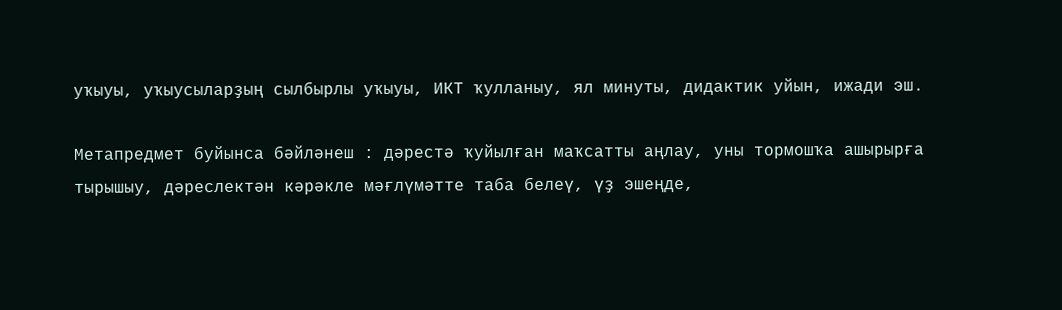уҡыуы, уҡыусыларҙың сылбырлы уҡыуы, ИКТ ҡулланыу, ял минуты, дидактик уйын, ижади эш.

Метапредмет буйынса бәйләнеш : дәрестә ҡуйылған маҡсатты аңлау, уны тормошҡа ашырырға тырышыу, дәреслектән кәрәкле мәғлүмәтте таба белеү, үҙ эшеңде,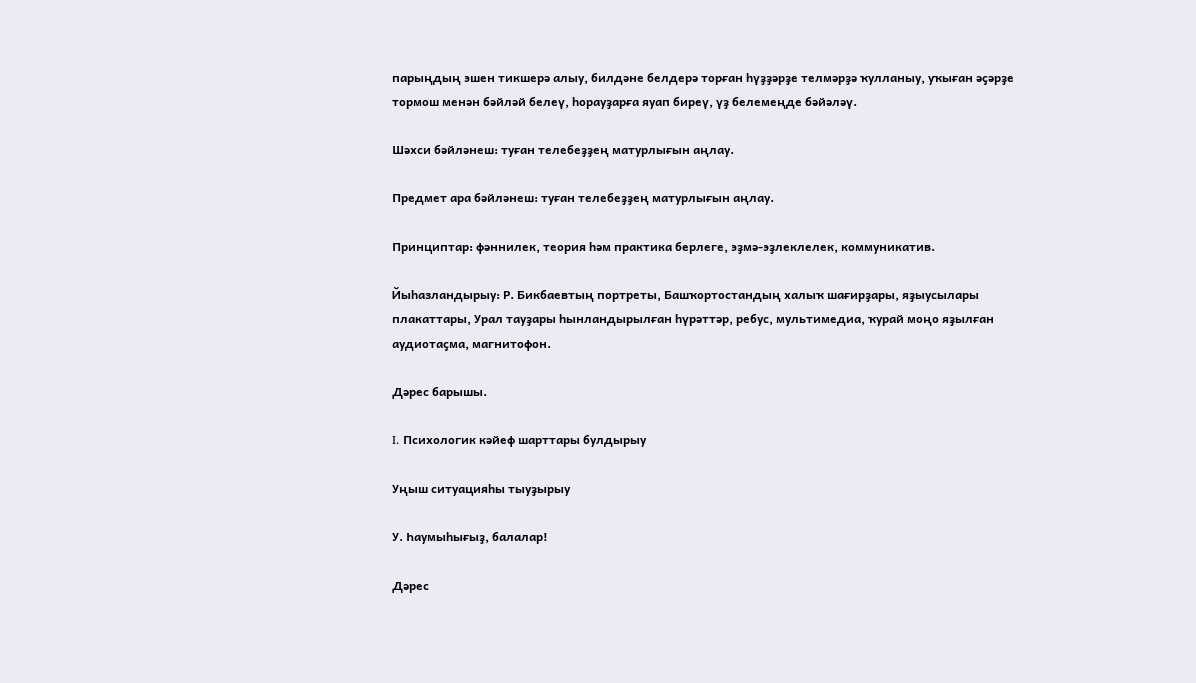парыңдың эшен тикшерә алыу, билдәне белдерә торған һүҙҙәрҙе телмәрҙә ҡулланыу, уҡыған әҫәрҙе тормош менән бәйләй белеү, һорауҙарға яуап биреү, үҙ белемеңде бәйәләү.

Шәхси бәйләнеш: туған телебеҙҙең матурлығын аңлау.

Предмет ара бәйләнеш: туған телебеҙҙең матурлығын аңлау.

Принциптар: фәннилек, теория һәм практика берлеге, эҙмә-эҙлеклелек, коммуникатив.

Йыһазландырыу: Р. Бикбаевтың портреты, Башҡортостандың халыҡ шағирҙары, яҙыусылары плакаттары, Урал тауҙары һынландырылған һүрәттәр, ребус, мультимедиа, ҡурай моңо яҙылған аудиотаҫма, магнитофон.

Дәрес барышы.

I. Психологик кәйеф шарттары булдырыу

Уңыш ситуацияһы тыуҙырыу

У. Һаумыһығыҙ, балалар!

Дәрес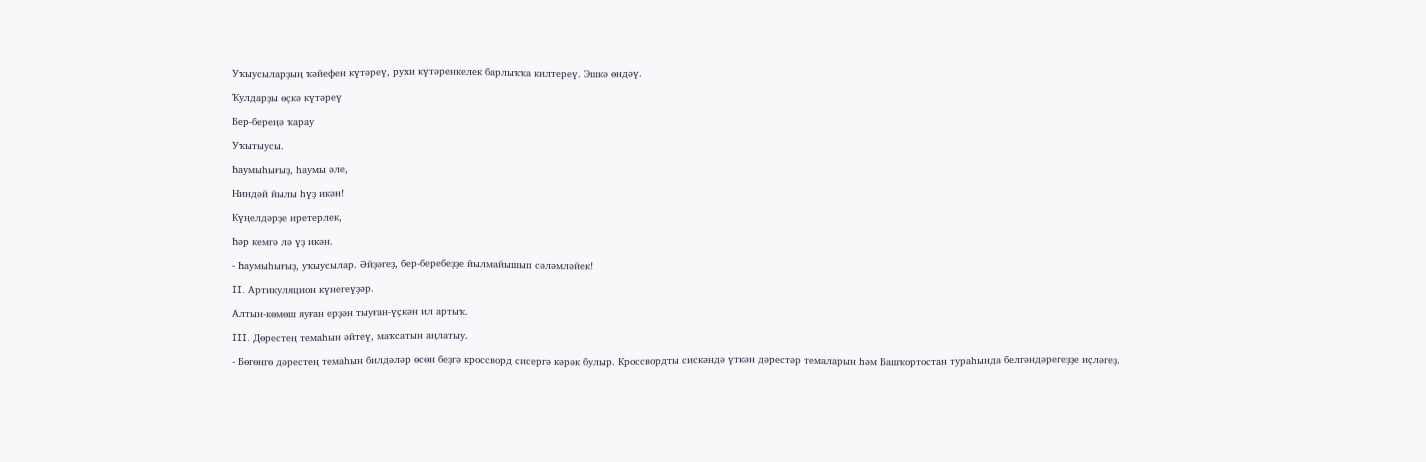Уҡыусыларҙың ҡәйефен күтәреү, рухи күтәренкелек барлыҡҡа килтереү. Эшкә өндәү.

Ҡулдарҙы өҫкә күтәреү

Бер-береңә ҡарау

Уҡытыусы.

Һаумыһығыҙ, һаумы әле,

Ниндәй йылы һүҙ икән!

Күңелдәрҙе иретерлек,

Һәр кемгә лә үҙ икән.

- Һаумыһығыҙ, уҡыусылар. Әйҙәгеҙ, бер-беребеҙҙе йылмайышып сәләмләйек!

II. Артикуляцион күнегеүҙәр.

Алтын-көмөш яуған ерҙән тыуған-үҫкән ил артыҡ.

III. Дөрестең темаһын әйтеү, маҡсатын аңлатыу.

- Бөгөнгө дәрестең темаһын билдәләр өсөн беҙгә кроссворд сисергә кәрәк булыр. Кроссвордты сискәндә үткән дәрестәр темаларын һәм Башҡортостан тураһында белгәндәрегеҙҙе иҫләгеҙ.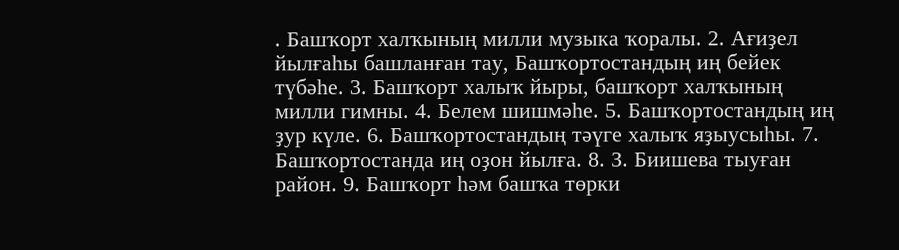. Башҡорт халҡының милли музыка ҡоралы. 2. Ағиҙел йылғаһы башланған тау, Башҡортостандың иң бейек түбәһе. 3. Башҡорт халыҡ йыры, башҡорт халҡының милли гимны. 4. Белем шишмәһе. 5. Башҡортостандың иң ҙур күле. 6. Башҡортостандың тәүге халыҡ яҙыусыһы. 7. Башҡортостанда иң оҙон йылға. 8. З. Биишева тыуған район. 9. Башҡорт һәм башҡа төрки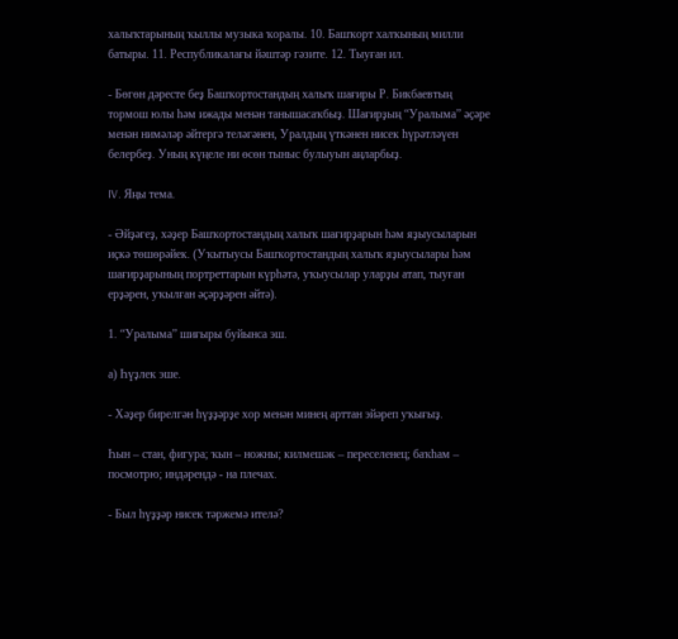халыҡтарының ҡыллы музыка ҡоралы. 10. Башҡорт халҡының милли батыры. 11. Республикалағы йәштәр гәзите. 12. Тыуған ил.

- Бөгөн дәресте беҙ Башҡортостандың халыҡ шағиры Р. Бикбаевтың тормош юлы һәм ижады менән танышасаҡбыҙ. Шағирҙың “Уралыма” әҫәре менән нимәләр әйтергә теләгәнен, Уралдың үткәнен нисек һүрәтләүен белербеҙ. Уның күңеле ни өсөн тыныс булыуын аңларбыҙ.

IV. Яңы тема.

- Әйҙәгеҙ, хәҙер Башҡортостандың халыҡ шағирҙарын һәм яҙыусыларын иҫкә төшөрәйек. (Уҡытыусы Башҡортостандың халыҡ яҙыусылары һәм шағирҙарының портреттарын күрһәтә, уҡыусылар уларҙы атап, тыуған ерҙәрен, уҡылған әҫәрҙәрен әйтә).

1. “Уралыма” шиғыры буйынса эш.

а) Һүҙлек эше.

- Хәҙер бирелгән һүҙҙәрҙе хор менән минең арттан эйәреп уҡығыҙ.

Һын – стан, фигура; ҡын – ножны; килмешәк – переселенец; баҡһам – посмотрю; индәрендә - на плечах.

- Был һүҙҙәр нисек тәржемә ителә?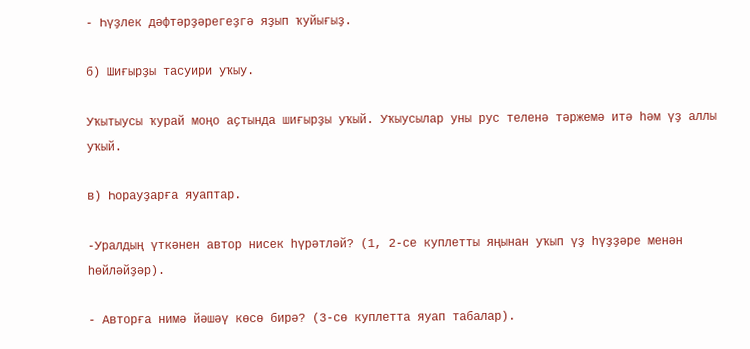- Һүҙлек дәфтәрҙәрегеҙгә яҙып ҡуйығыҙ.

б) Шиғырҙы тасуири уҡыу.

Уҡытыусы ҡурай моңо аҫтында шиғырҙы уҡый. Уҡыусылар уны рус теленә тәржемә итә һәм үҙ аллы уҡый.

в) Һорауҙарға яуаптар.

-Уралдың үткәнен автор нисек һүрәтләй? (1, 2-се куплетты яңынан уҡып үҙ һүҙҙәре менән һөйләйҙәр).

- Авторға нимә йәшәү көсө бирә? (3-сө куплетта яуап табалар).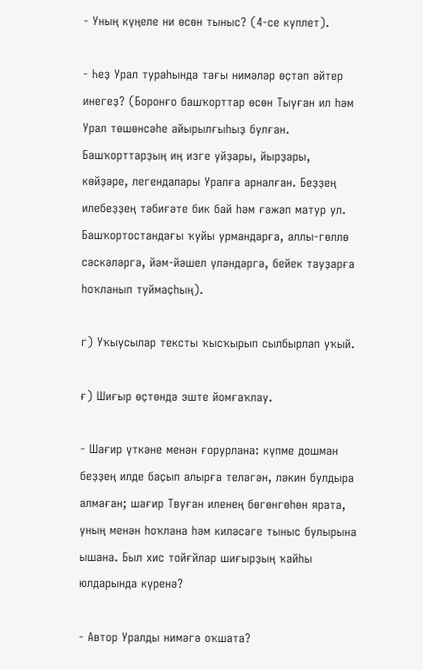- Уның күңеле ни өсөн тыныс? (4-се куплет).

- Һеҙ Урал тураһында тағы нимәләр өҫтәп әйтер инегеҙ? (Боронғо башҡорттар өсөн Тыуған ил һәм Урал төшөнсәһе айырылғыһыҙ булған. Башҡорттарҙың иң изге уйҙары, йырҙары, көйҙәре, легендалары Уралға арналған. Беҙҙең илебеҙҙең тәбиғәте бик бай һәм ғәжәп матур ул. Башҡортостандағы ҡуйы урмандарға, аллы-гөллө сәскәләргә, йәм-йәшел үләндәргә, бейек тауҙарға һоҡланып туймаҫһың).

г) Уҡыусылар тексты ҡысҡырып сылбырлап уҡый.

ғ) Шиғыр өҫтөндә эште йомғаҡлау.

- Шағир үткәне менән ғорурлана: күпме дошман беҙҙең илде баҫып алырға теләгән, ләкин булдыра алмаған; шағир Твуған иленең бөгөнгөһөн ярата, уның менән һоҡлана һәм киләсәге тыныс булырына ышана. Был хис тойғйлар шиғырҙың ҡайһы юлдарында күренә?

- Автор Уралды нимәгә оҡшата?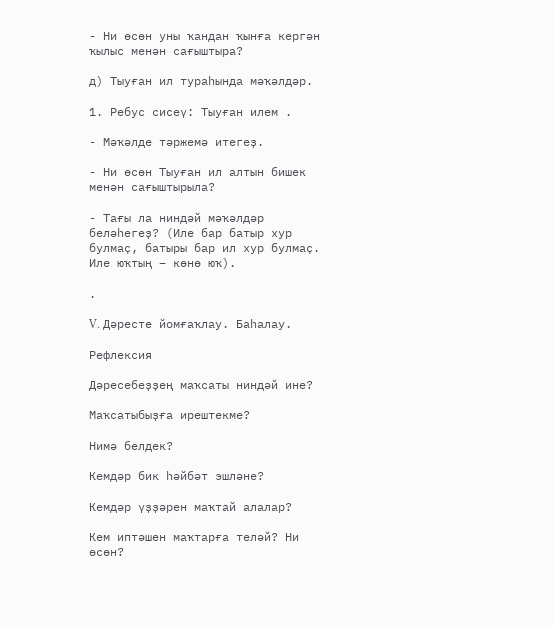- Ни өсөн уны ҡандан ҡынға кергән ҡылыс менән сағыштыра?

д) Тыуған ил тураһында мәҡәлдәр.

1. Ребус сисеү: Тыуған илем .

- Мәҡәлде тәржемә итегеҙ.

- Ни өсөн Тыуған ил алтын бишек менән сағыштырыла?

- Тағы ла ниндәй мәҡәлдәр беләһегеҙ? (Иле бар батыр хур булмаҫ, батыры бар ил хур булмаҫ. Иле юҡтың – көнө юҡ).

.

V. Дәресте йомғаҡлау. Баһалау.

Рефлексия

Дәресебеҙҙең маҡсаты ниндәй ине?

Маҡсатыбыҙға ирештекме?

Нимә белдек?

Кемдәр бик һәйбәт эшләне?

Кемдәр үҙҙәрен маҡтай алалар?

Кем иптәшен маҡтарға теләй? Ни өсөн?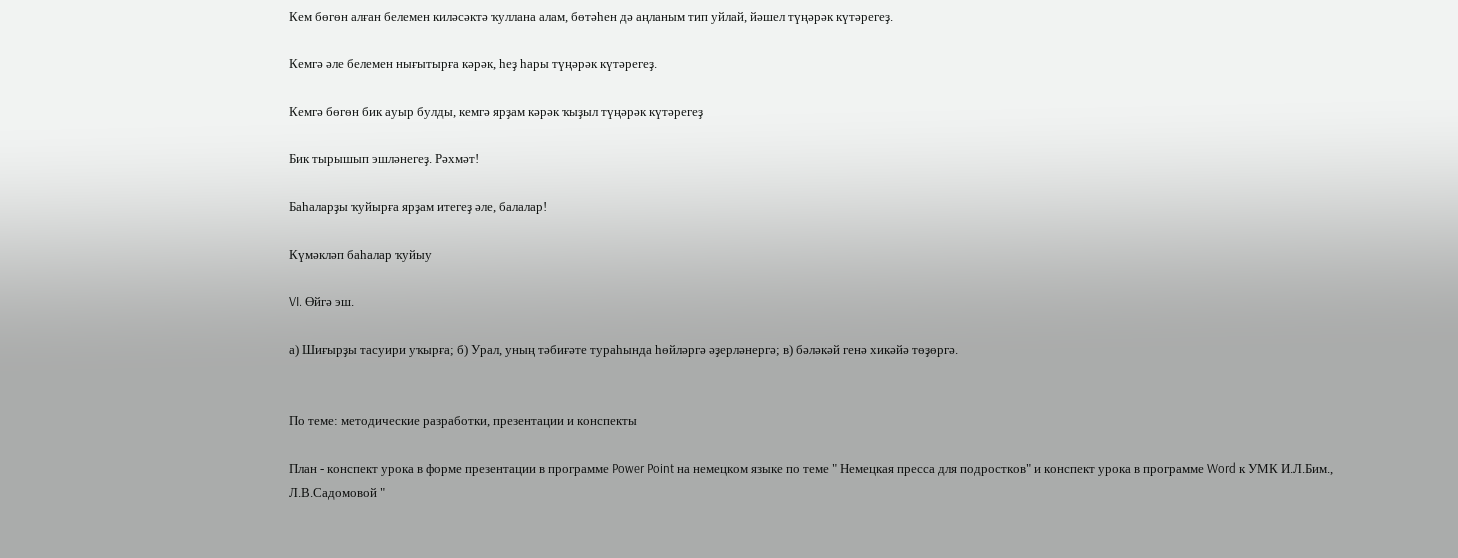Кем бөгөн алған белемен киләсәктә ҡуллана алам, бөтәһен дә аңланым тип уйлай, йәшел түңәрәк күтәрегеҙ.

Кемгә әле белемен нығытырға кәрәк, һеҙ һары түңәрәк күтәрегеҙ.

Кемгә бөгөн бик ауыр булды, кемгә ярҙам кәрәк ҡыҙыл түңәрәк күтәрегеҙ

Бик тырышып эшләнегеҙ. Рәхмәт!

Баһаларҙы ҡуйырға ярҙам итегеҙ әле, балалар!

Күмәкләп баһалар ҡуйыу

VI. Өйгә эш.

а) Шиғырҙы тасуири уҡырға; б) Урал, уның тәбиғәте тураһында һөйләргә әҙерләнергә; в) бәләкәй генә хикәйә төҙөргә.


По теме: методические разработки, презентации и конспекты

План - конспект урока в форме презентации в программе Power Point на немецком языке по теме " Немецкая пресса для подростков" и конспект урока в программе Word к УМК И.Л.Бим., Л.В.Садомовой "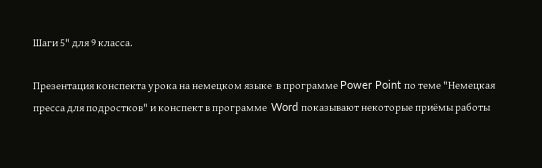Шаги 5" для 9 класса.

Презентация конспекта урока на немецком языке  в программе Power Point по теме "Немецкая пресса для подростков" и конспект в программе  Word показывают некоторые приёмы работы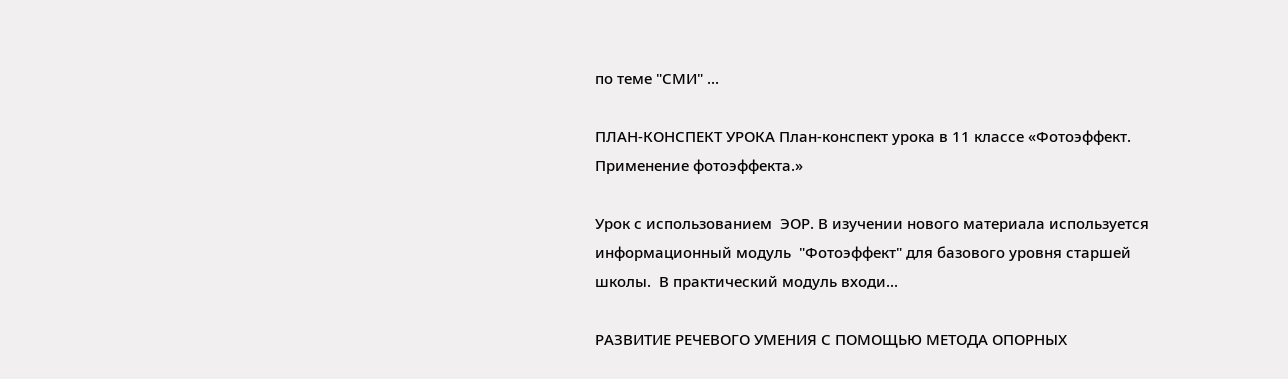по теме "СМИ" ...

ПЛАН-КОНСПЕКТ УРОКА План-конспект урока в 11 классе «Фотоэффект. Применение фотоэффекта.»

Урок с использованием  ЭОР. В изучении нового материала используется информационный модуль  "Фотоэффект" для базового уровня старшей школы.  В практический модуль входи...

РАЗВИТИЕ РЕЧЕВОГО УМЕНИЯ С ПОМОЩЬЮ МЕТОДА ОПОРНЫХ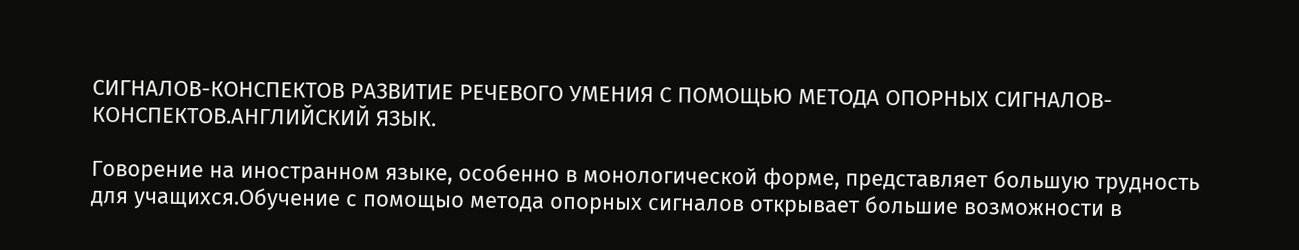СИГНАЛОВ-КОНСПЕКТОВ РАЗВИТИЕ РЕЧЕВОГО УМЕНИЯ С ПОМОЩЬЮ МЕТОДА ОПОРНЫХ СИГНАЛОВ-КОНСПЕКТОВ.АНГЛИЙСКИЙ ЯЗЫК.

Говорение на иностранном языке, особенно в монологической форме, представляет большую трудность для учащихся.Обучение с помощыо метода опорных сигналов открывает большие возможности в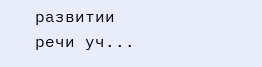развитии речи уч...